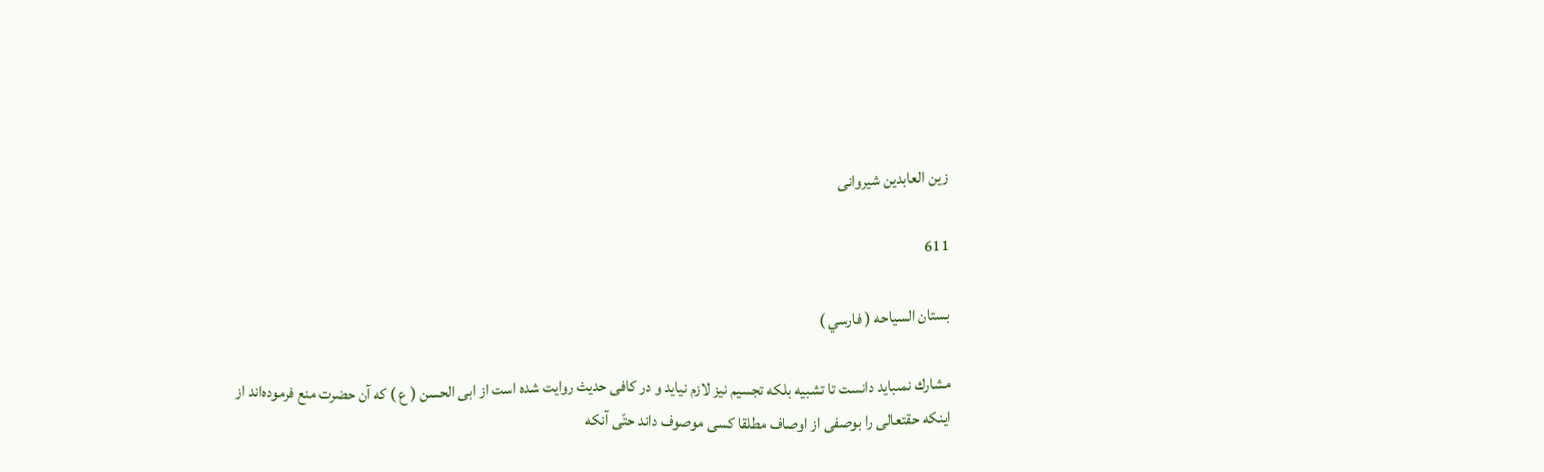زين العابدين شيروانى

611

بستان السياحه ( فارسي )

مشارك نمىبايد دانست تا تشبيه بلكه تجسيم نيز لازم نيايد و در كافى حديث روايت شده است از ابى الحسن ( ع ) كه آن حضرت منع فرموده‌اند از اينكه حقتعالى را بوصفى از اوصاف مطلقا كسى موصوف داند حتّى آنكه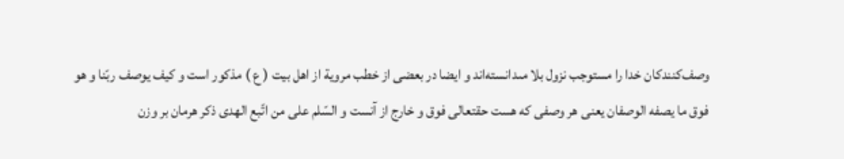وصف‌كنندكان خدا را مستوجب نزول بلا مىدانسته‌اند و ايضا در بعضى از خطب مروية از اهل بيت ( ع ) مذكور است و كيف يوصف ربّنا و هو فوق ما يصفه الوصفان يعنى هر وصفى كه هست حقتعالى فوق و خارج از آنست و السّلم على من اتّبع الهدى ذكر هرمان بر وزن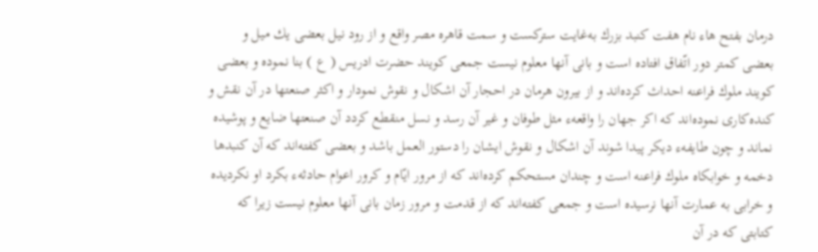درمان بفتح هاء نام هفت كنبد بزرك به‌غايت ستركست و سمت قاهره مصر واقع و از رود نيل بعضى يك ميل و بعضى كمتر دور اتّفاق افتاده است و بانى آنها معلوم نيست جمعى كويند حضرت ادريس ( ع ) بنا نموده و بعضى كويند ملوك فراعنه احداث كرده‌اند و از بيرون هرمان در احجار آن اشكال و نقوش نمودار و اكثر صنعتها در آن نقش و كنده‌كارى نموده‌اند كه اكر جهان را واقعهء مثل طوفان و غير آن رسد و نسل منقطع كردد آن صنعتها ضايع و پوشيده نماند و چون طايفهء ديكر پيدا شوند آن اشكال و نقوش ايشان را دستور العمل باشد و بعضى كفته‌اند كه آن كنبدها دخمه و خوابكاه ملوك فراعنه است و چندان مستحكم كرده‌اند كه از مرور ايّام و كرور اعوام حادثهء بكرد او نكرديده و خرابى به عمارت آنها نرسيده است و جمعى كفته‌اند كه از قدمت و مرور زمان بانى آنها معلوم نيست زيرا كه كتابتى كه در آن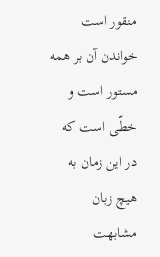منقور است خواندن آن بر همه مستور است و خطّى است كه در اين زمان به هيچ زبان مشابهت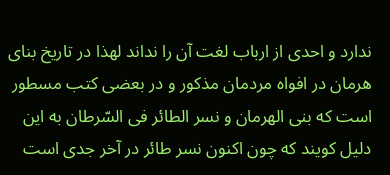ندارد و احدى از ارباب لغت آن را نداند لهذا در تاريخ بناى هرمان در افواه مردمان مذكور و در بعضى كتب مسطور است كه بنى الهرمان و نسر الطائر فى السّرطان به اين دليل كويند كه چون اكنون نسر طائر در آخر جدى است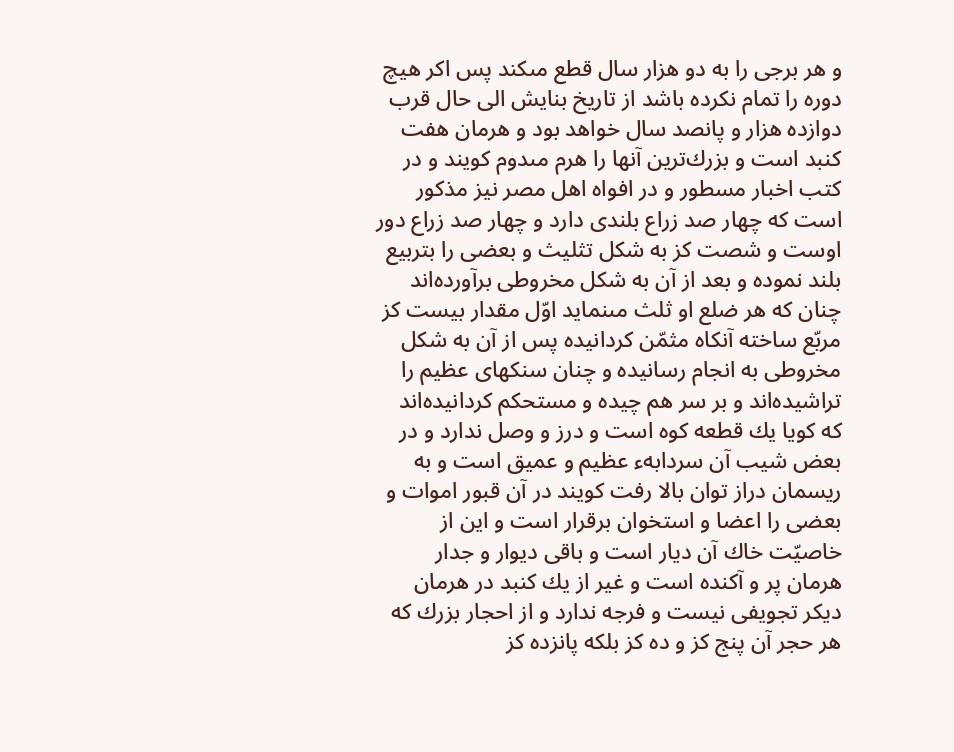و هر برجى را به دو هزار سال قطع مىكند پس اكر هيچ دوره را تمام نكرده باشد از تاريخ بنايش الى حال قرب دوازده هزار و پانصد سال خواهد بود و هرمان هفت كنبد است و بزرك‌ترين آنها را هرم مىدوم كويند و در كتب اخبار مسطور و در افواه اهل مصر نيز مذكور است كه چهار صد زراع بلندى دارد و چهار صد زراع دور اوست و شصت كز به شكل تثليث و بعضى را بتربيع بلند نموده و بعد از آن به شكل مخروطى برآورده‌اند چنان كه هر ضلع او ثلث مىنمايد اوّل مقدار بيست كز مربّع ساخته آنكاه مثمّن كردانيده پس از آن به شكل مخروطى به انجام رسانيده و چنان سنكهاى عظيم را تراشيده‌اند و بر سر هم چيده و مستحكم كردانيده‌اند كه كويا يك قطعه كوه است و درز و وصل ندارد و در بعض شيب آن سردابهء عظيم و عميق است و به ريسمان دراز توان بالا رفت كويند در آن قبور اموات و بعضى را اعضا و استخوان برقرار است و اين از خاصيّت خاك آن ديار است و باقى ديوار و جدار هرمان پر و آكنده است و غير از يك كنبد در هرمان ديكر تجويفى نيست و فرجه ندارد و از احجار بزرك كه هر حجر آن پنج كز و ده كز بلكه پانزده كز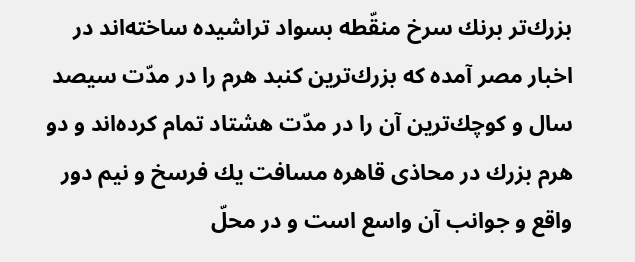بزرك‌تر برنك سرخ منقّطه بسواد تراشيده ساخته‌اند در اخبار مصر آمده كه بزرك‌ترين كنبد هرم را در مدّت سيصد سال و كوچك‌ترين آن را در مدّت هشتاد تمام كرده‌اند و دو هرم بزرك در محاذى قاهره مسافت يك فرسخ و نيم دور واقع و جوانب آن واسع است و در محلّ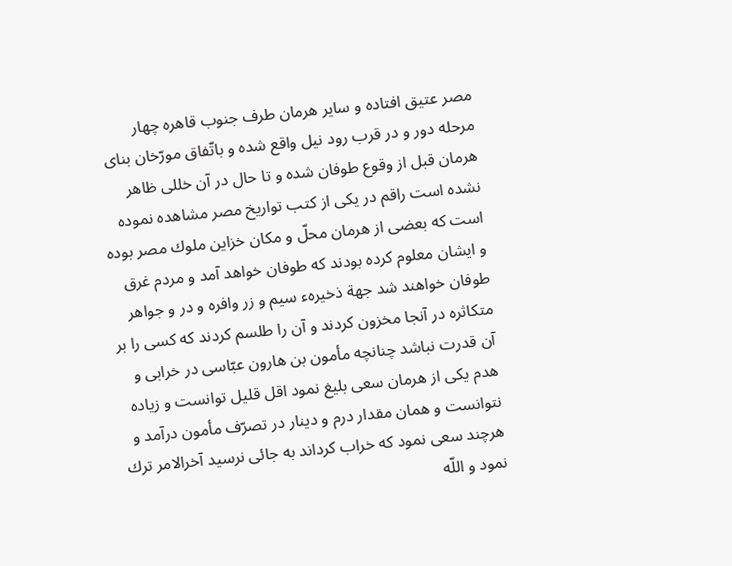مصر عتيق افتاده و ساير هرمان طرف جنوب قاهره چهار مرحله دور و در قرب رود نيل واقع شده و باتّفاق مورّخان بناى هرمان قبل از وقوع طوفان شده و تا حال در آن خللى ظاهر نشده است راقم در يكى از كتب تواريخ مصر مشاهده نموده است كه بعضى از هرمان محلّ و مكان خزاين ملوك مصر بوده و ايشان معلوم كرده بودند كه طوفان خواهد آمد و مردم غرق طوفان خواهند شد جهة ذخيرهء سيم و زر وافره و در و جواهر متكاثره در آنجا مخزون كردند و آن را طلسم كردند كه كسى را بر آن قدرت نباشد چنانچه مأمون بن هارون عبّاسى در خرابى و هدم يكى از هرمان سعى بليغ نمود اقل قليل توانست و زياده نتوانست و همان مقدار درم و دينار در تصرّف مأمون درآمد و هرچند سعى نمود كه خراب كرداند به جائى نرسيد آخرالامر ترك نمود و اللّه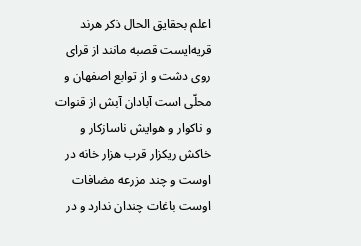اعلم بحقايق الحال ذكر هرند قريه‌ايست قصبه مانند از قراى روى دشت و از توابع اصفهان و محلّى است آبادان آبش از قنوات و ناكوار و هوايش ناسازكار و خاكش ريكزار قرب هزار خانه در اوست و چند مزرعه مضافات اوست باغات چندان ندارد و در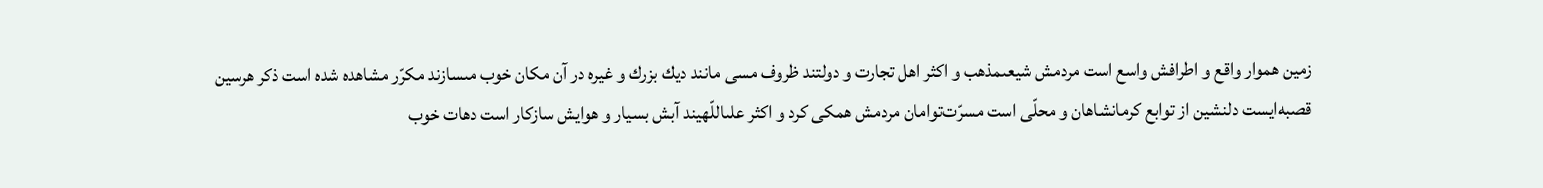زمين هموار واقع و اطرافش واسع است مردمش شيعىمذهب و اكثر اهل تجارت و دولتند ظروف مسى مانند ديك بزرك و غيره در آن مكان خوب مىسازند مكرّر مشاهده شده است ذكر هرسين قصبه‌ايست دلنشين از توابع كرمانشاهان و محلّى است مسرّت‌توامان مردمش همكى كرد و اكثر علىاللّهيند آبش بسيار و هوايش سازكار است دهات خوب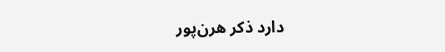دارد ذكر هرن‌پور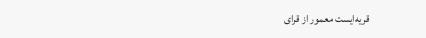قريه‌ايست معمور از قراى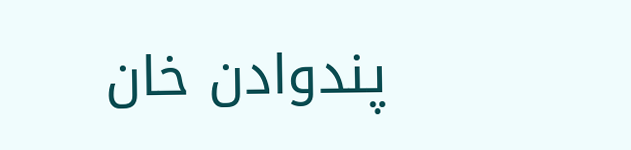پندوادن خان